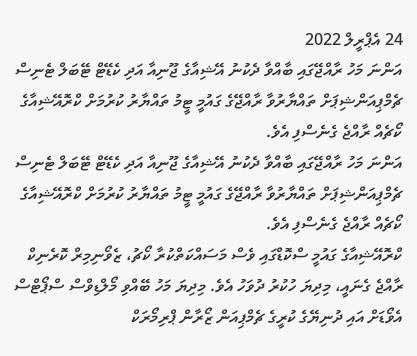24 އެޕްރީލް 2022
އަންނަ މަހު ރާއްޖޭގައި ބާއްވާ ދެކުނު އޭޝިއާގެ ޖޫނިއާ އަދި ކެޑޭޓް ޓޭބަލް ޓެނިސް ޗެމްޕިއަންޝިޕަށް ތައްޔާރުވާ ރާއްޖޭގެ ގައުމީ ޓީމު ތައްޔާރު ކުރުމަށް ކްރޮއޭޝިއާގެ ކޯޗެއް ރާއްޖެ ގެނެސްފި އެވެ.
އަންނަ މަހު ރާއްޖޭގައި ބާއްވާ ދެކުނު އޭޝިއާގެ ޖޫނިއާ އަދި ކެޑޭޓް ޓޭބަލް ޓެނިސް ޗެމްޕިއަންޝިޕަށް ތައްޔާރުވާ ރާއްޖޭގެ ގައުމީ ޓީމު ތައްޔާރު ކުރުމަށް ކްރޮއޭޝިއާގެ ކޯޗެއް ރާއްޖެ ގެނެސްފި އެވެ.
ކްރޮއޭޝިއާގެ ގައުމީ ސްކޮޑްގައި ވެސް މަސައްކަތްކުރާ ކޯޗު، ޒެވޯނިމިރް ކޮރެނިކް ރާއްޖެ ގެނައީ، މިދިޔަ ހުކުރު ދުވަހު އެވެ. މިދިޔަ މަހު ބޭއްވި މޯލްޑިވްސް ސްޕޯޓްސް އެވޯޑަށް އައި ދުނިޔޭގެ ކުރީގެ ޗެމްޕިއަން ޒޯރާން ޕްރިމޯރަކް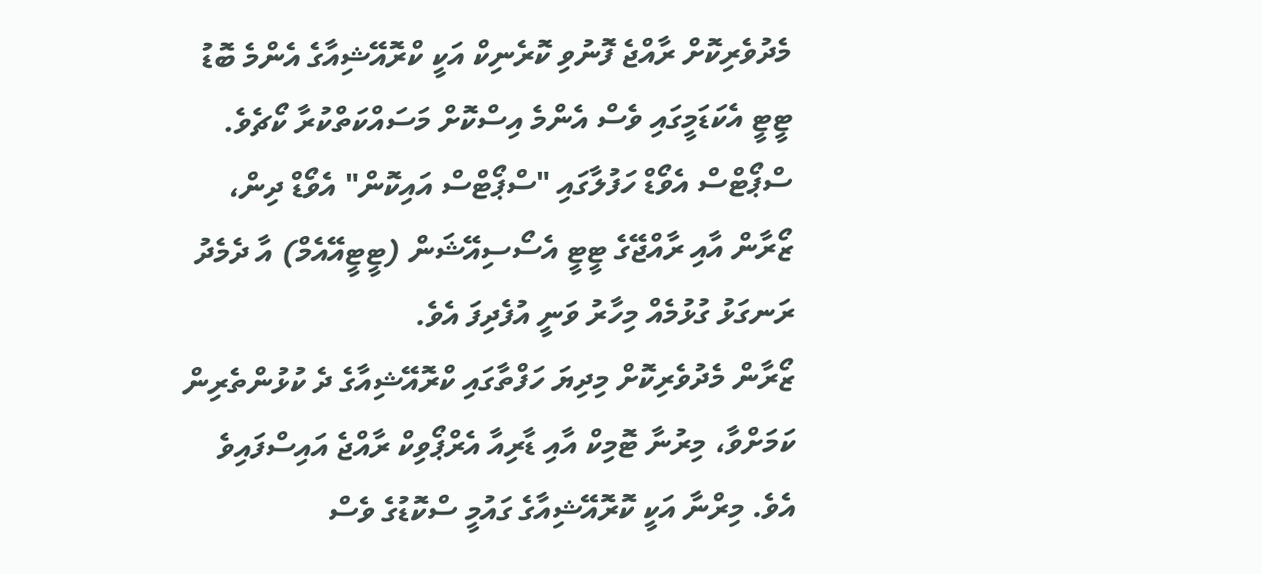މެދުވެރިކޮށް ރާއްޖެ ފޮނުވި ކޮރެނިކް އަކީ ކްރޮއޭޝިއާގެ އެންމެ ބޮޑު ޓީޓީ އެކަޑަމީގައި ވެސް އެންމެ އިސްކޮށް މަސައްކަތްކުރާ ކޯޗެވެ.
ސްޕޯޓްސް އެވޯޑް ހަފުލާގައި "ސްޕޯޓްސް އައިކޮން" އެވޯޑް ދިން، ޒޯރާން އާއި ރާއްޖޭގެ ޓީޓީ އެސޯސިއޭޝަން (ޓީޓީއޭއެމް) އާ ދެމެދު ރަނގަޅު ގުޅުމެއް މިހާރު ވަނީ އުފެދިފަ އެވެ.
ޒޯރާން މެދުވެރިކޮށް މިދިޔަ ހަފްތާގައި ކްރޮއޭޝިއާގެ ދެ ކުޅުންތެރިން ކަމަށްވާ، މިރުނާ ޓޮމިކް އާއި ޑާރިއާ އެރްޕޯވިކް ރާއްޖެ އައިސްފައިވެ އެވެ. މިރްނާ އަކީ ކޮރޮއޭޝިއާގެ ގައުމީ ސްކޮޑުގެ ވެސް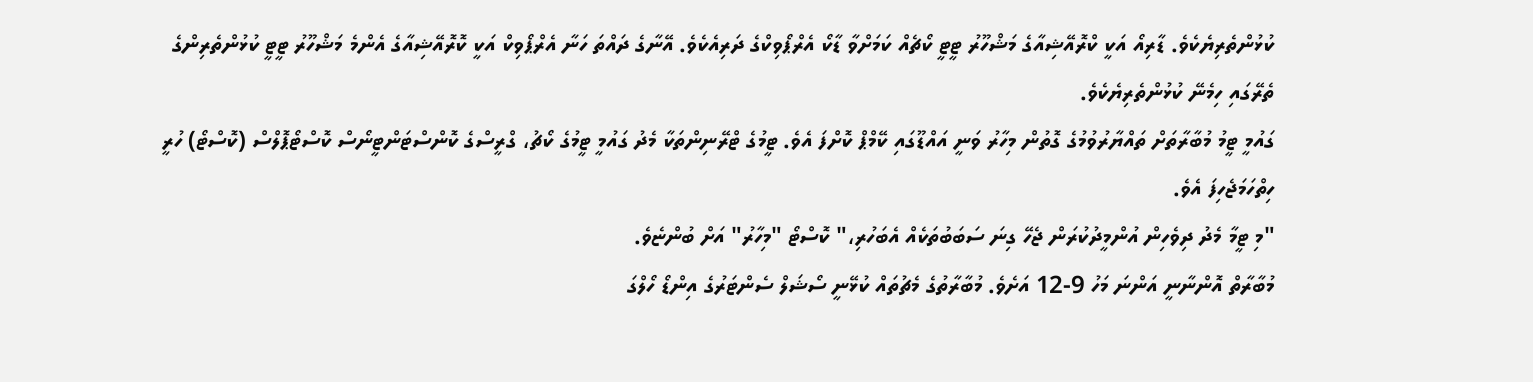ކުޅުންތެރިޔެކެވެ. ޑާރިއޯ އަކީ ކްރޮއޭޝިއާގެ މަޝްހޫރު ޓީޓީ ކޯޗެއް ކަމަށްވާ ޑާކޯ އެރްޕޯވިކްގެ ދަރިއެކެވެ. އޭނާގެ ދައްތަ ހަނާ އެރްޕޯވިކް އަކީ ކޮރޮއޭޝިއާގެ އެންމެ މަޝްހޫރު ޓީޓީ ކުޅުންތެރިންގެ ތެރޭގައި ހިމެނޭ ކުޅުންތެރިޔެކެވެ.
ގައުމީ ޓީމު މުބާރާތަށް ތައްޔާރުވުމުގެ ގޮތުން މިހާރު ވަނީ އައްޑޫގައި ކޭމްޕް ކޮށްފަ އެވެ. ޓީމުގެ ޓްރޭނިންތަކާ މެދު ގައުމީ ޓީމުގެ ކޯޗު، ގްރީސްގެ ކޮންސްޓަންޓީނޯސް ކޮސްޓޯޕޮލްސް (ކޮސްޓޯ) ހުރީ ހިތްހަމަޖެހިފަ އެވެ.
"މި ޓީމާ މެދު ދިވެހިން އުންމީދުކުރަން ޖެހޭ ގިނަ ސަބަބުތަކެއް އެބަހުރި،" ކޮސްޓޯ "މިހާރު" އަށް ބުންޏެވެ.
މުބާރާތް އޮންނާނީ އަންނަ މަހު 9-12 އަށެވެ. މުބާރާތުގެ މެޗުތައް ކުޅޭނީ ސޯޝަލް ސެންޓަރުގެ އިންޑޯ ހޯލްގަ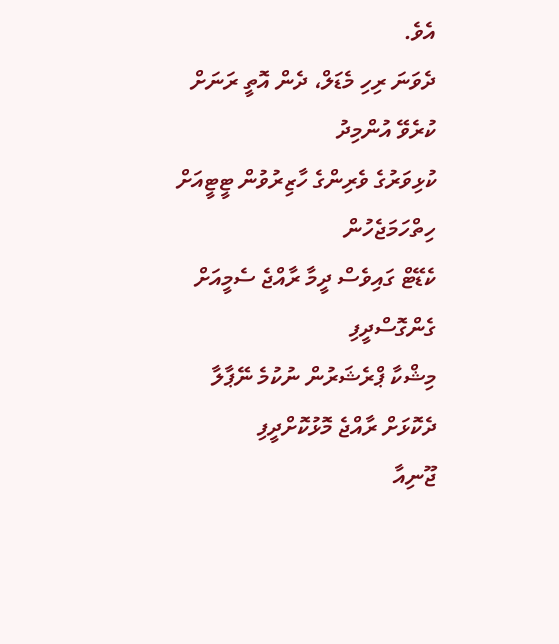އެވެ.
ދެވަނަ ރިހި މެޑަލް، ދެން އޮތީ ރަނަށް ކުރެވޭ އުންމިދު
ކުޅިވަރުގެ ވެރިންގެ ހާޒިރުވުން ޓީޓީއަށް ހިތްހަމަޖެހުން
ކެޑޭޓް ގައިވެސް ދީމާ ރާއްޖެ ސެމީއަށް ގެންގޮސްދީފި
މިޝްކާ ޕްރެޝަރުން ނުކުމެ ނޭޕާލާ ދެކޮޅަށް ރާއްޖެ މޮޅުކޮށްދީފި
ޖޫނިއާ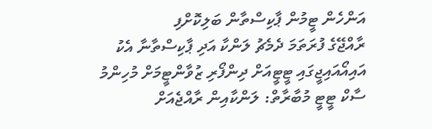އަންހެން ޓީމުން ޕާކިސްތާން ބަލިކޮށްފި
ރާއްޖޭގެ ފުރަތަމަ ދެމެޗު ލަންކާ އަދި ޕާކިސްތާނާ އެކު
އައިއޯއައިޖީގައި ޓީޓީއަށް ދިންފޯރި ޒުވާންޓީމަށް މުހިންމު
ސާކް ޓީޓީ މުބާރާތް: ލަންކާއިން ރާއްޖެއަށް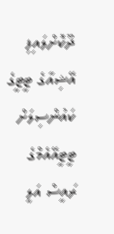ދޫކޮށްލައިފި
އޭޝިއާގެ ޓީޓީގެ ކައުންސިލަށް ޓީޓީއޭއެމްގެ ރައީސް އަލީ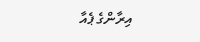އިރާންގެ ޕެއާ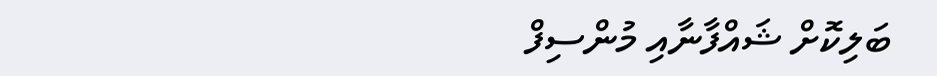ބަލިކޮށް ޝައްފާނާއި މުންސިފް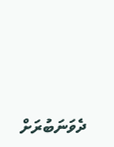ދެވަނަބުރަށް